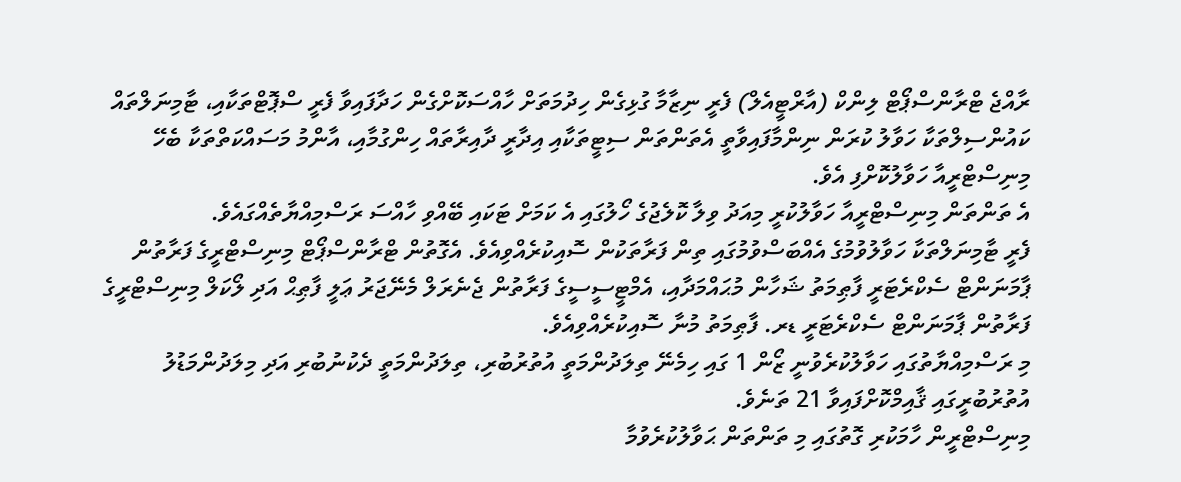ރާއްޖެ ޓްރާންސްޕޯޓް ލިންކް (އާރްޓީއެލް) ފެރީ ނިޒާމާ ގުޅިގެން ހިދުމަތަށް ހާއްސަކޮށްގެން ހަދާފައިވާ ފެރީ ސްޕޮޓްތަކާއި، ޓާމިނަލްތައް ކައުންސިލްތަކާ ހަވާލު ކުރަން ނިންމާފައިވާތީ އެތަންތަން ސިޓީތަކާއި އިދާރީ ދާއިރާތައް ހިންގުމާއި، އާންމު މަސައްކަތްތަކާ ބެހޭ މިނިސްޓްރީއާ ހަވާލުކޮށްފި އެވެ.
އެ ތަންތަން މިނިސްޓްރީއާ ހަވާލުކުރީ މިއަދު ވިލާ ކޮލެޖުގެ ހޯލުގައި އެ ކަމަށް ޓަކައި ބޭއްވި ހާއްސަ ރަސްމިއްޔާތެއްގައެވެ.
ފެރީ ޓާމިނަލްތަކާ ހަވާލުވުމުގެ އެއްބަސްވުމުގައި ތިން ފަރާތަކުން ސޮއިކުރެއްވިއެވެ. އެގޮތުން ޓްރާންސްޕޯޓް މިނިސްޓްރީގެ ފަރާތުން ޕާމަނަންޓް ސެކްރެޓަރީ ފާޠިމަތު ޝަހާން މުޙައްމަދާއި، އެމްޓީސީސީގެ ފަރާތުން ޖެނެރަލް މެނޭޖަރު ޢަލީ ފާޠިޙް އަދި ލޯކަލް މިނިސްޓްރީގެ ފަރާތުން ޕާމަނަންޓް ސެކްރެޓަރީ ޑރ. ފާޠިމަތު މުނާ ސޮއިކުރެއްވިއެވެ.
މި ރަސްމިއްޔާތުގައި ހަވާލުކުރެވުނީ ޒޯން 1 ގައި ހިމެނޭ ތިލަދުންމަތީ އުތުރުބުރި، ތިލަދުންމަތީ ދެކުނުބުރި އަދި މިލަދުންމަޑުލު އުތުރުބުރީގައި ޤާއިމްކޮށްފައިވާ 21 ތަނެވެ.
މިނިސްޓްރީން ހާމަކުރި ގޮތުގައި މި ތަންތަން ޙަވާލުކުރެވުމާ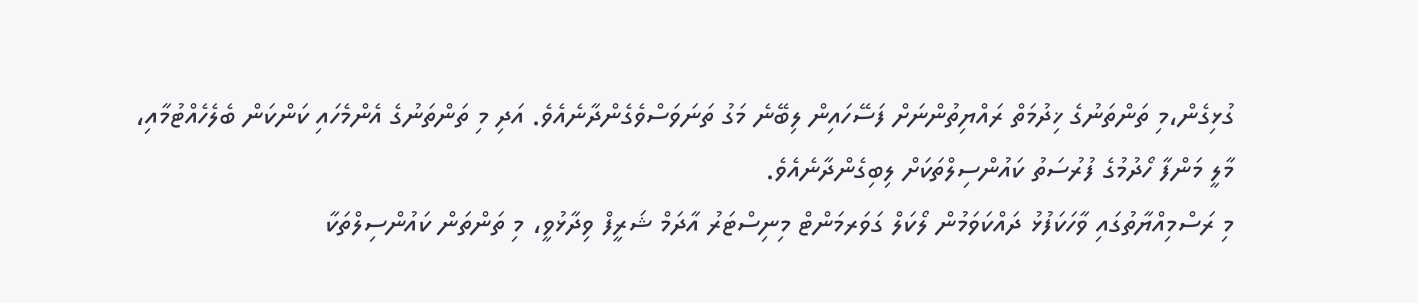ގުޅިގެން،މި ތަންތަނުގެ ޚިދުމަތް ރައްޔިތުންނަށް ފަސޭހައިން ލިބޭނެ މަގު ތަނަވަސްވެގެންދާނެއެވެ. އަދި މި ތަންތަނުގެ އެންމެހައި ކަންކަން ބެލެހެއްޓުމާއި، މާލީ މަންފާ ހޯދުމުގެ ފުރުސަތު ކައުންސިލްތަކަށް ލިބިގެންދާނެއެވެ.
މި ރަސްމިއްޔާތުގައި ވާހަކަފުޅު ދައްކަވަމުން ލޯކަލް ގަވަރމަންޓް މިނިސްޓަރު އާދަމް ޝަރީފް ވިދާޅުވީ، މި ތަންތަން ކައުންސިލްތަކާ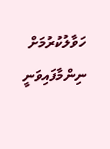ހަވާލުކުރުމަށް ނިންމާފައިވަނީ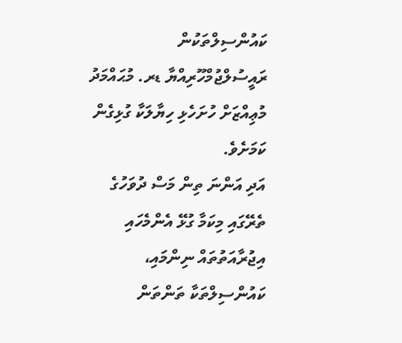ކައުންސިލްތަކުން ރައީސުލްޖުމްހޫރިއްޔާ ޑރ. މުޙައްމަދު މުޢިއްޒަށް ހުށަހެޅި ހިޔާލަކާ ގުޅިގެން ކަމަށެވެ.
އަދި އަންނަ ތިން މަސް ދުވަހުގެ ތެރޭގައި މިކަމާ ގުޅޭ އެންމެހައި އިޖުރާއަތުތައް ނިންމައި، ކައުންސިލްތަކާ ތަންތަން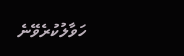ހަވާލުކުރެވޭނެ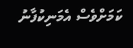ކަމަށްވެސް އެމަނިކުފާނު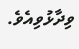ވިދާޅުވިއެވެ.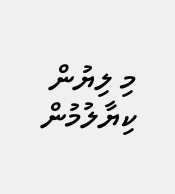މި ލިޔުން ކިޔާލުމުން